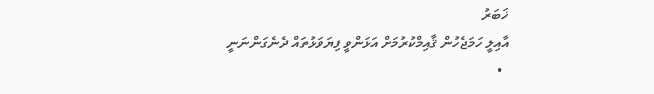ޚަބަރު
އާއިލީ ހަމަޖެހުން ޤާއިމްކުރުމަށް އަޅަންވީ ފިޔަވަޅުތައް ދެނެގަންނަނީ
  •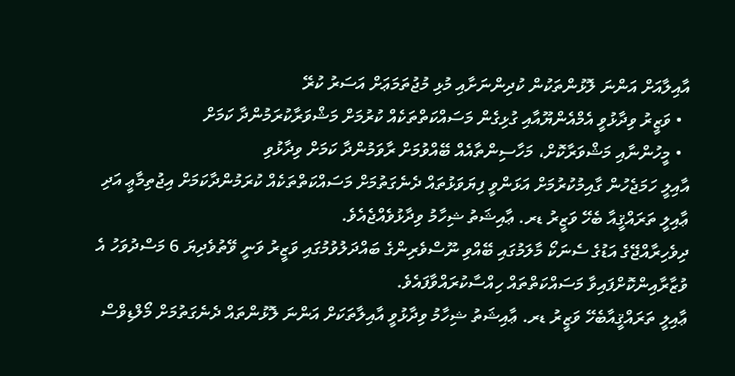އާއިލާއަށް އަންނަ ލޮޅުންތަކުން ކުދިންނަށާއި މުޅި މުޖުތަމަޢަށް އަސަރު ކުރޭ
  • ވަޒީރު ވިދާޅުވީ އެމްއެންޔޫއާއި ގުޅިގެން މަސައްކަތްތަކެއް ކުރުމަށް މަޝްވަރާކުރަމުންދާ ކަމަށް
  • މީހުންނާއި މަޝްވަރާކޮށް، މަހާސިންތާއެއް ބޭއްވުމަށް ރާވަމުންދާ ކަމަށް ވިދާޅުވި
އާއިލީ ހަމަޖެހުން ގާއިމުކުރުމަށް އަޅަންވީ ފިޔަވަޅުތައް ދެނެގަތުމަށް މަސައްކަތްތަކެއް ކުރަމުންދާކަމަށް އިޖުތިމާޢީ އަދި ޢާއިލީ ތަރައްޤީއާ ބެހޭ ވަޒީރު ޑރ. ޢާއިޝަތު ޝިހާމު ވިދާޅުވެއްޖެއެވެ.
ދިވެހިރާއްޖޭގެ އަޑުގެ ސެނަކޯ މާލަމުގައި ބޭއްވި ނޫސްވެރިންގެ ބައްދަލުވުމުގައި ވަޒީރު ވަނީ ވޭތުވެދިޔަ 6 މަސްދުވަހު އެ ވުޒާރާއިންކޮށްފައިވާ މަސައްކަތްތައް ހިއްސާކުރައްވާފައެވެ.
ޢާއިލީ ތަރައްޤީއާބެހޭ ވަޒީރު ޑރ. ޢާއިޝަތު ޝިހާމު ވިދާޅުވީ އާއިލާތަކަށް އަންނަ ލޮޅުންތައް ދެނެގަތުމަށް މޯލްޑިވްސް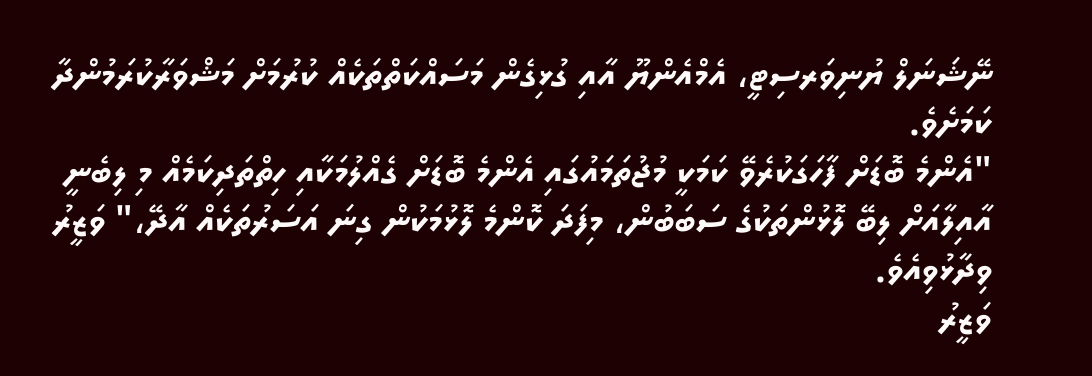ނޭޝަނަލް ޔުނިވަރސިޓީ، އެމްއެންޔޫ އާއި ގުޅިގެން މަސައްކަތްތަކެއް ކުރުމަށް މަޝްވަރާކުރަމުންދާ ކަމަށެވެ.
"އެންމެ ބޮޑަށް ފާހަގަކުރެވޭ ކަމަކީ މުޖުތަމައުގައި އެންމެ ބޮޑަށް ގެއްލުމަކާއި ހިތްތަދިކަމެއް މި ލިބެނީ އާއިލާއަށް ލިބޭ ލޮޅުންތަކުގެ ސަބަބުން، މިފަދަ ކޮންމެ ލޮޅުމަކުން ގިނަ އަސަރުތަކެއް އާދޭ،" ވަޒީރު ވިދާޅުވިއެވެ.
ވަޒީރު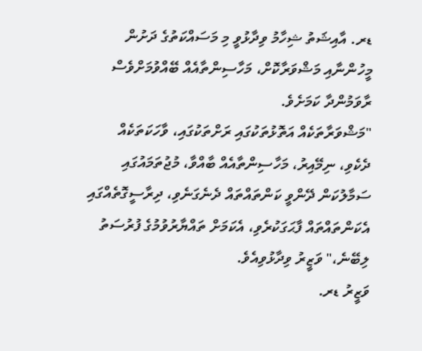ޑރ. އާއިޝަތު ޝިހާމު ވިދާޅުވީ މި މަސައްކަތުގެ ދަށުން މީހުންނާއި މަޝްވަރާކޮށް، މަހާސިންތާއެއް ބޭއްވުމަށްވެސް ރާވަމުންދާ ކަމަށެވެ.
"މަޝްވަރާތަކެއް އަތޮޅުތަކުގައި ރަށްތަކުގައި، ވާހަކަތަކެއް ދެކެވި، ނިމޭއިރު، މަހާސިންތާއެއް ބާއްވާ، މުޖުތަމައުގައި ސަމާލުކަން ދޭންވީ ކަންތައްތައް ދެނެގަނެވި، ދިރާސީގޮތެއްގައި އެކަންތައްތައް ފާޙަގަކުރެވި، އެކަމަށް ތައްޔާރުވުމުގެ ފުރުސަތު ލިބޭނެ،" ވަޒީރު ވިދާޅުވިއެވެ.
ވަޒީރު ޑރ.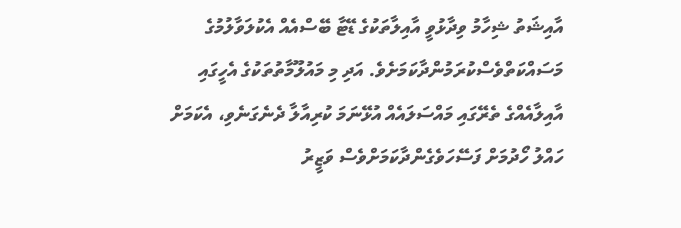އާއިޝަތު ޝިހާމު ވިދާޅުވީ އާއިލާތަކުގެ ޑޭޓާ ބޭސްއެއް އެކުލަވާލުމުގެ މަސައްކަތްވެސްކުރަމުންދާކަމަށެވެ. އަދި މި މައުލޫމާތުތަކުގެ އެހީގައި އާއިލާއެއްގެ ތެރޭގައި މައްސަލައެއް އުޅޭނަމަ ކުރިއާލާ ދެނެގަނެވި، އެކަމަށް ހައްލު ހޯދުމަށް ފަސޭހަވެގެންދާކަމަށްވެސް ވަޒީރު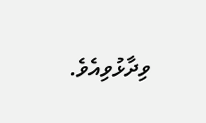ވިދާޅުވިއެވެ.